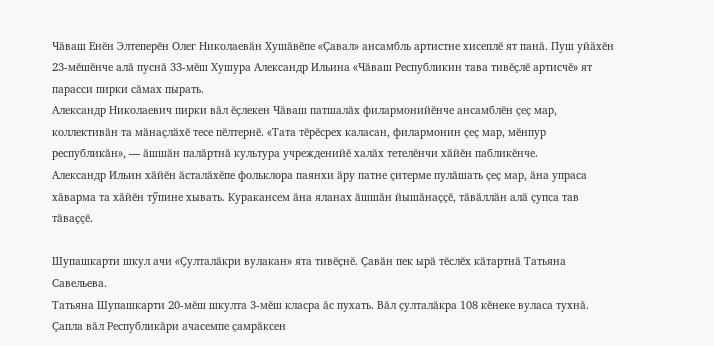Чӑваш Енӗн Элтеперӗн Олег Николаевӑн Хушӑвӗпе «Ҫавал» ансамбль артистне хисеплӗ ят панӑ. Пуш уйӑхӗн 23-мӗшӗнче алӑ пуснӑ 33-мӗш Хушура Александр Ильина «Чӑваш Республикин тава тивӗҫлӗ артисчӗ» ят парасси пирки сӑмах пырать.
Александр Николаевич пирки вӑл ӗҫлекен Чӑваш патшалӑх филармонийӗнче ансамблӗн ҫеҫ мар, коллективӑн та мӑнаҫлӑхӗ тесе пӗлтернӗ. «Тата тӗрӗсрех каласан, филармонин ҫеҫ мар, мӗнпур республикӑн», — ӑшшӑн палӑртнӑ культура учрежденийӗ халӑх тетелӗнчи хӑйӗн пабликӗнче.
Александр Ильин хӑйӗн ӑсталӑхӗпе фольклора паянхи ӑру патне ҫитерме пулӑшать ҫеҫ мар, ӑна упраса хӑварма та хӑйӗн тӳпине хывать. Куракансем ӑна яланах ӑшшӑн йышӑнаҫҫӗ, тӑвӑллӑн алӑ ҫупса тав тӑваҫҫӗ.

Шупашкарти шкул ачи «Ҫулталӑкри вулакан» ята тивӗҫнӗ. Ҫавӑн пек ырӑ тӗслӗх кӑтартнӑ Татьяна Савельева.
Татьяна Шупашкарти 20-мӗш шкулта 3-мӗш класра ӑс пухать. Вӑл ҫулталӑкра 108 кӗнеке вуласа тухнӑ. Ҫапла вӑл Республикӑри ачасемпе ҫамрӑксен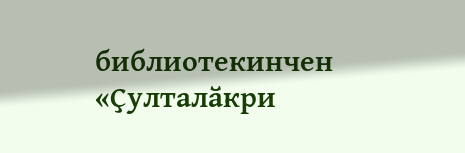библиотекинчен «Ҫулталӑкри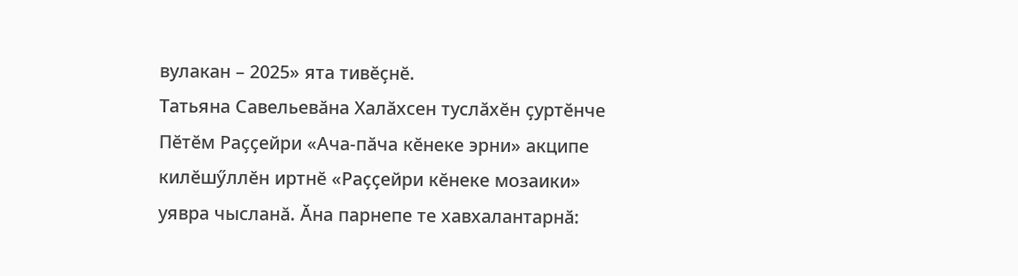вулакан – 2025» ята тивӗҫнӗ.
Татьяна Савельевӑна Халӑхсен туслӑхӗн ҫуртӗнче Пӗтӗм Раҫҫейри «Ача-пӑча кӗнеке эрни» акципе килӗшӳллӗн иртнӗ «Раҫҫейри кӗнеке мозаики» уявра чысланӑ. Ӑна парнепе те хавхалантарнӑ: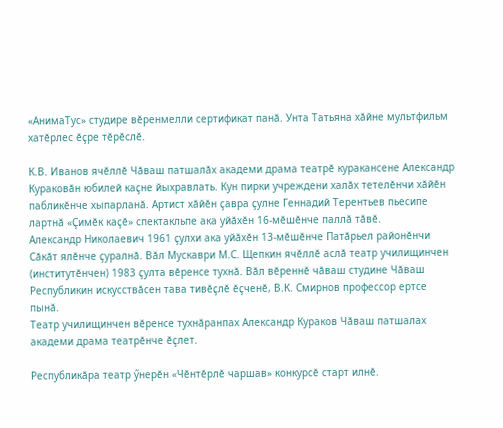«АнимаТус» студире вӗренмелли сертификат панӑ. Унта Татьяна хӑйне мультфильм хатӗрлес ӗҫре тӗрӗслӗ.

К.В. Иванов ячӗллӗ Чӑваш патшалӑх академи драма театрӗ куракансене Александр Кураковӑн юбилей каҫне йыхравлать. Кун пирки учреждени халӑх тетелӗнчи хӑйӗн пабликӗнче хыпарланӑ. Артист хӑйӗн ҫавра ҫулне Геннадий Терентьев пьесипе лартнӑ «Ҫимӗк каҫӗ» спектакльпе ака уйӑхӗн 16-мӗшӗнче паллӑ тӑвӗ.
Александр Николаевич 1961 ҫулхи ака уйӑхӗн 13-мӗшӗнче Патӑрьел районӗнчи Сӑкӑт ялӗнче ҫуралнӑ. Вӑл Мускаври М.С. Щепкин ячӗллӗ аслӑ театр училищинчен (институтӗнчен) 1983 ҫулта вӗренсе тухнӑ. Вӑл вӗреннӗ чӑваш студине Чӑваш Республикин искусствӑсен тава тивӗҫлӗ ӗҫченӗ, В.К. Смирнов профессор ертсе пынӑ.
Театр училищинчен вӗренсе тухнӑранпах Александр Кураков Чӑваш патшалах академи драма театрӗнче ӗҫлет.

Республикӑра театр ӳнерӗн «Чӗнтӗрлӗ чаршав» конкурсӗ старт илнӗ.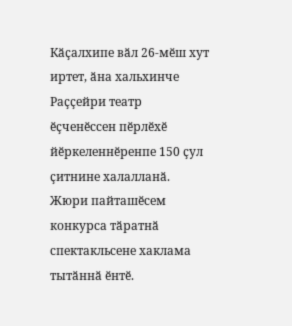Кӑҫалхипе вӑл 26-мӗш хут иртет, ӑна хальхинче Раҫҫейри театр ӗҫченӗссен пӗрлӗхӗ йӗркеленнӗренпе 150 ҫул ҫитнине халалланӑ.
Жюри пайташӗсем конкурса тӑратнӑ спектакльсене хаклама тытӑннӑ ӗнтӗ.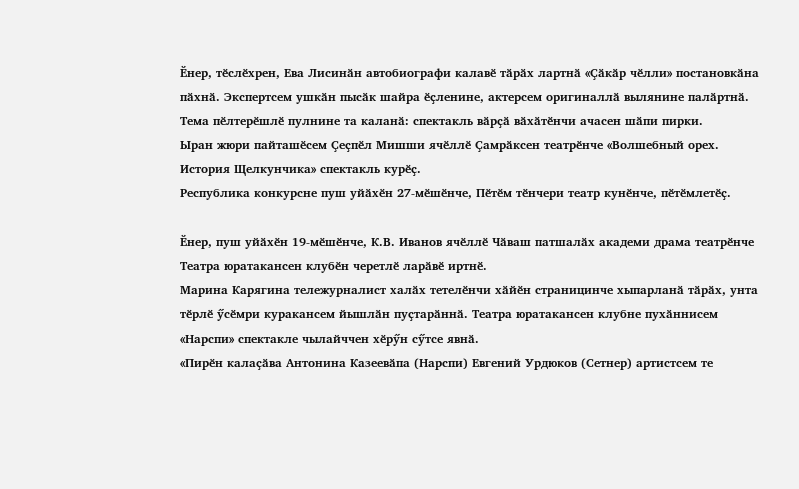Ӗнер, тӗслӗхрен, Ева Лисинӑн автобиографи калавӗ тӑрӑх лартнӑ «Ҫӑкӑр чӗлли» постановкӑна пӑхнӑ. Экспертсем ушкӑн пысӑк шайра ӗҫленине, актерсем оригиналлӑ вылянине палӑртнӑ. Тема пӗлтерӗшлӗ пулнине та каланӑ: спектакль вӑрҫӑ вӑхӑтӗнчи ачасен шӑпи пирки.
Ыран жюри пайташӗсем Ҫеҫпӗл Мишши ячӗллӗ Ҫамрӑксен театрӗнче «Волшебный орех. История Щелкунчика» спектакль курӗҫ.
Республика конкурсне пуш уйӑхӗн 27-мӗшӗнче, Пӗтӗм тӗнчери театр кунӗнче, пӗтӗмлетӗҫ.

Ӗнер, пуш уйӑхӗн 19-мӗшӗнче, К.В. Иванов ячӗллӗ Чӑваш патшалӑх академи драма театрӗнче Театра юратакансен клубӗн черетлӗ ларӑвӗ иртнӗ.
Марина Карягина тележурналист халӑх тетелӗнчи хӑйӗн страницинче хыпарланӑ тӑрӑх, унта тӗрлӗ ӳсӗмри куракансем йышлӑн пуҫтарӑннӑ. Театра юратакансен клубне пухӑннисем «Нарспи» спектакле чылайччен хӗрӳн сӳтсе явнӑ.
«Пирӗн калаҫӑва Антонина Казеевӑпа (Нарспи) Евгений Урдюков (Сетнер) артистсем те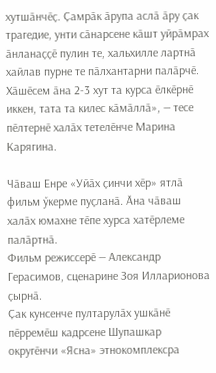хутшӑнчӗҫ. Ҫамрӑк ӑрупа аслӑ ӑру ҫак трагедие, унти сӑнарсене кӑшт уйрӑмрах ӑнланаҫҫӗ пулин те, хальхилле лартнӑ хайлав пурне те пӑлхантарни палӑрчӗ. Хӑшӗсем ӑна 2-3 хут та курса ӗлкӗрнӗ иккен, тата та килес кӑмӑллӑ», — тесе пӗлтернӗ халӑх тетелӗнче Марина Карягина.

Чӑваш Енре «Уйӑх ҫинчи хӗр» ятлӑ фильм ӳкерме пуҫланӑ. Ӑна чӑваш халӑх юмахне тӗпе хурса хатӗрлеме палӑртнӑ.
Фильм режиссерӗ — Александр Герасимов, сценарине Зоя Илларионова ҫырнӑ.
Ҫак кунсенче пултарулӑх ушкӑнӗ пӗрремӗш кадрсене Шупашкар округӗнчи «Ясна» этнокомплексра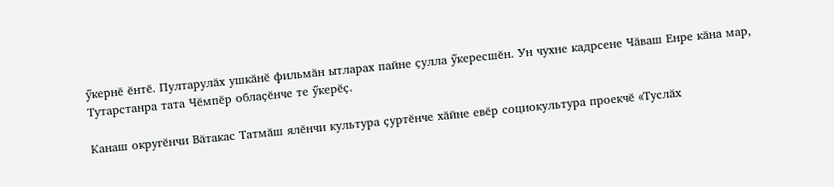ӳкернӗ ӗнтӗ. Пултарулӑх ушкӑнӗ фильмӑн ытларах пайне ҫулла ӳкересшӗн. Ун чухне кадрсене Чӑваш Енре кӑна мар, Тутарстанра тата Чӗмпӗр облаҫӗнче те ӳкерӗҫ.

Канаш округӗнчи Вӑтакас Татмӑш ялӗнчи культура ҫуртӗнче хӑйне евӗр социокультура проекчӗ «Туслӑх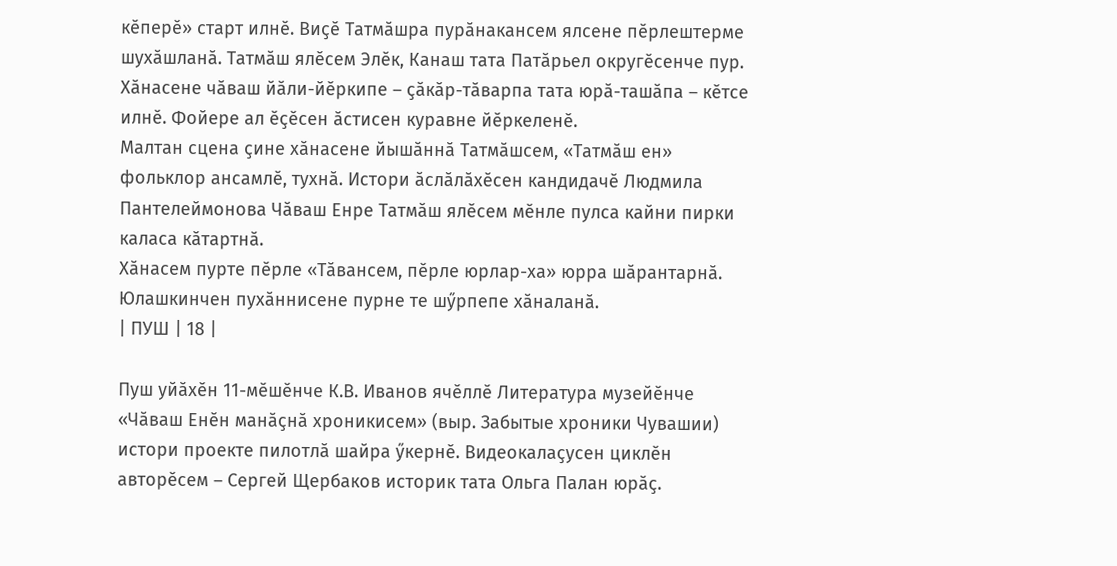кӗперӗ» старт илнӗ. Виҫӗ Татмӑшра пурӑнакансем ялсене пӗрлештерме шухӑшланӑ. Татмӑш ялӗсем Элӗк, Канаш тата Патӑрьел округӗсенче пур.
Хӑнасене чӑваш йӑли-йӗркипе – ҫӑкӑр-тӑварпа тата юрӑ-ташӑпа – кӗтсе илнӗ. Фойере ал ӗҫӗсен ӑстисен куравне йӗркеленӗ.
Малтан сцена ҫине хӑнасене йышӑннӑ Татмӑшсем, «Татмӑш ен» фольклор ансамлӗ, тухнӑ. Истори ӑслӑлӑхӗсен кандидачӗ Людмила Пантелеймонова Чӑваш Енре Татмӑш ялӗсем мӗнле пулса кайни пирки каласа кӑтартнӑ.
Хӑнасем пурте пӗрле «Тӑвансем, пӗрле юрлар-ха» юрра шӑрантарнӑ. Юлашкинчен пухӑннисене пурне те шӳрпепе хӑналанӑ.
| ПУШ | 18 |

Пуш уйӑхӗн 11-мӗшӗнче К.В. Иванов ячӗллӗ Литература музейӗнче «Чӑваш Енӗн манӑҫнӑ хроникисем» (выр. Забытые хроники Чувашии) истори проекте пилотлӑ шайра ӳкернӗ. Видеокалаҫусен циклӗн авторӗсем – Сергей Щербаков историк тата Ольга Палан юрӑҫ.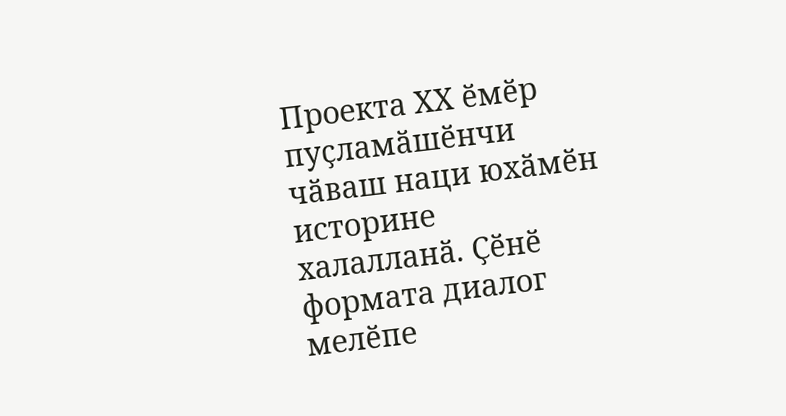Проекта ХХ ӗмӗр пуҫламӑшӗнчи чӑваш наци юхӑмӗн историне халалланӑ. Ҫӗнӗ формата диалог мелӗпе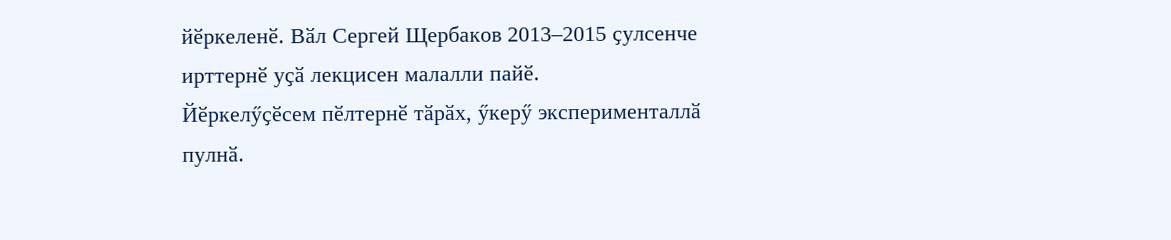йӗркеленӗ. Вӑл Сергей Щербаков 2013–2015 ҫулсенче ирттернӗ уҫӑ лекцисен малалли пайӗ.
Йӗркелӳҫӗсем пӗлтернӗ тӑрӑх, ӳкерӳ эксперименталлӑ пулнӑ.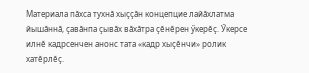Материала пӑхса тухнӑ хыҫҫӑн концепцие лайӑхлатма йышӑннӑ, ҫавӑнпа ҫывӑх вӑхӑтра ҫӗнӗрен ӳкерӗҫ. Ӳкерсе илнӗ кадрсенчен анонс тата «кадр хыҫӗнчи» ролик хатӗрлӗҫ.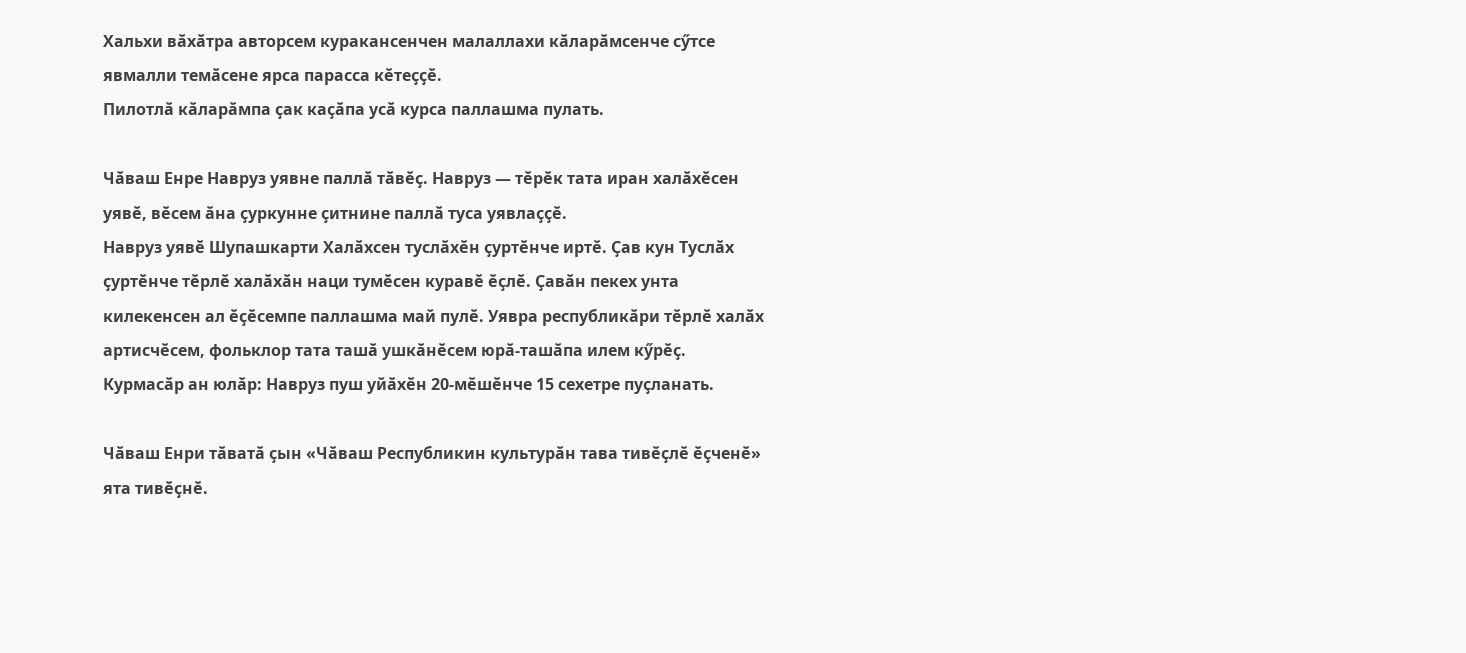Хальхи вӑхӑтра авторсем куракансенчен малаллахи кӑларӑмсенче сӳтсе явмалли темӑсене ярса парасса кӗтеҫҫӗ.
Пилотлӑ кӑларӑмпа ҫак каҫӑпа усӑ курса паллашма пулать.

Чӑваш Енре Навруз уявне паллӑ тӑвӗҫ. Навруз — тӗрӗк тата иран халӑхӗсен уявӗ, вӗсем ӑна ҫуркунне ҫитнине паллӑ туса уявлаҫҫӗ.
Навруз уявӗ Шупашкарти Халӑхсен туслӑхӗн ҫуртӗнче иртӗ. Ҫав кун Туслӑх ҫуртӗнче тӗрлӗ халӑхӑн наци тумӗсен куравӗ ӗҫлӗ. Ҫавӑн пекех унта килекенсен ал ӗҫӗсемпе паллашма май пулӗ. Уявра республикӑри тӗрлӗ халӑх артисчӗсем, фольклор тата ташӑ ушкӑнӗсем юрӑ-ташӑпа илем кӳрӗҫ.
Курмасӑр ан юлӑр: Навруз пуш уйӑхӗн 20-мӗшӗнче 15 сехетре пуҫланать.

Чӑваш Енри тӑватӑ ҫын «Чӑваш Республикин культурӑн тава тивӗҫлӗ ӗҫченӗ» ята тивӗҫнӗ.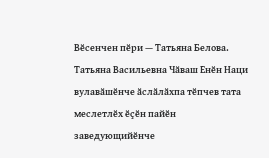Вӗсенчен пӗри — Татьяна Белова. Татьяна Васильевна Чӑваш Енӗн Наци вулавӑшӗнче ӑслӑлӑхпа тӗпчев тата меслетлӗх ӗҫӗн пайӗн заведующийӗнче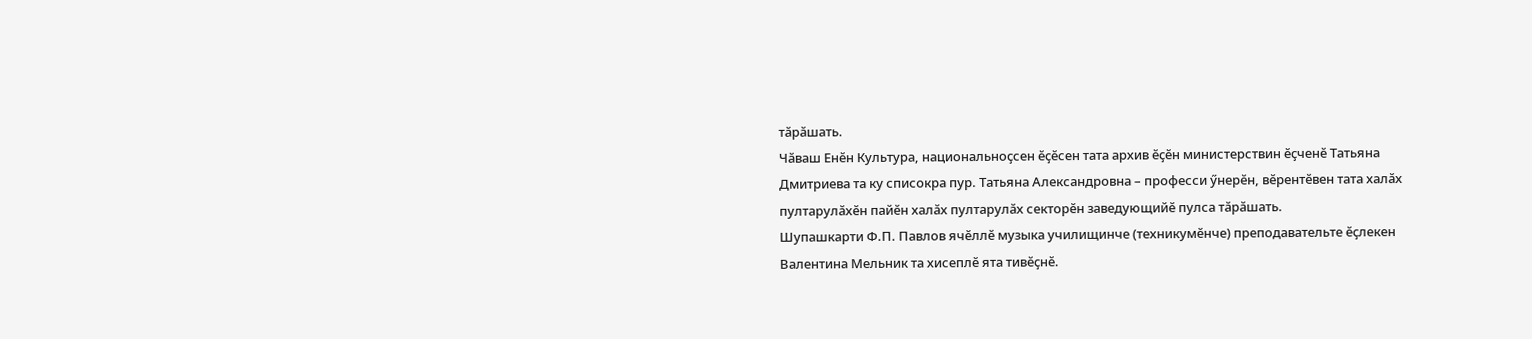тӑрӑшать.
Чӑваш Енӗн Культура, национальноҫсен ӗҫӗсен тата архив ӗҫӗн министерствин ӗҫченӗ Татьяна Дмитриева та ку списокра пур. Татьяна Александровна – професси ӳнерӗн, вӗрентӗвен тата халӑх пултарулӑхӗн пайӗн халӑх пултарулӑх секторӗн заведующийӗ пулса тӑрӑшать.
Шупашкарти Ф.П. Павлов ячӗллӗ музыка училищинче (техникумӗнче) преподавательте ӗҫлекен Валентина Мельник та хисеплӗ ята тивӗҫнӗ.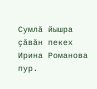Сумлӑ йышра ҫӑвӑн пекех Ирина Романова пур.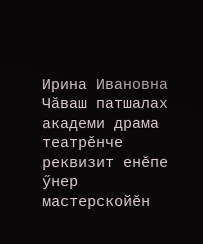Ирина Ивановна
Чӑваш патшалах академи драма театрӗнче реквизит енӗпе ӳнер мастерскойӗн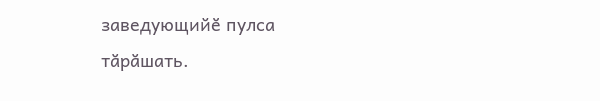заведующийӗ пулса тӑрӑшать.